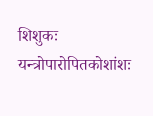शिशुकः
यन्त्रोपारोपितकोशांशः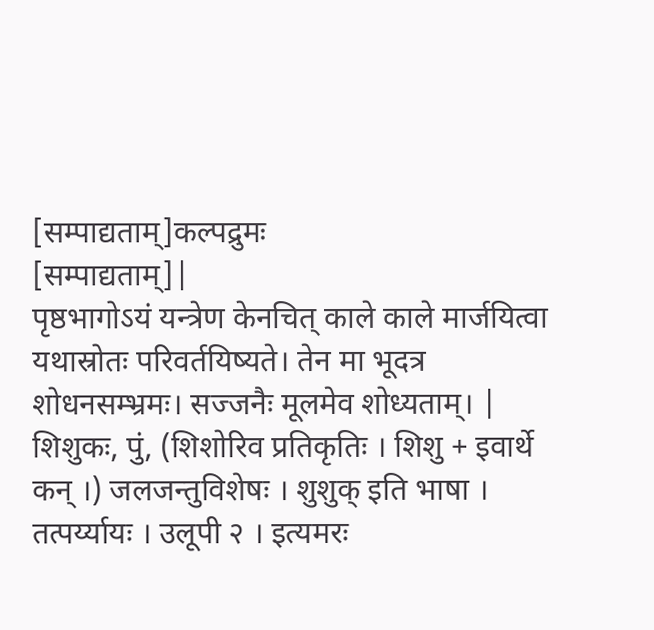[सम्पाद्यताम्]कल्पद्रुमः
[सम्पाद्यताम्]|
पृष्ठभागोऽयं यन्त्रेण केनचित् काले काले मार्जयित्वा यथास्रोतः परिवर्तयिष्यते। तेन मा भूदत्र शोधनसम्भ्रमः। सज्जनैः मूलमेव शोध्यताम्। |
शिशुकः, पुं, (शिशोरिव प्रतिकृतिः । शिशु + इवार्थे कन् ।) जलजन्तुविशेषः । शुशुक् इति भाषा । तत्पर्य्यायः । उलूपी २ । इत्यमरः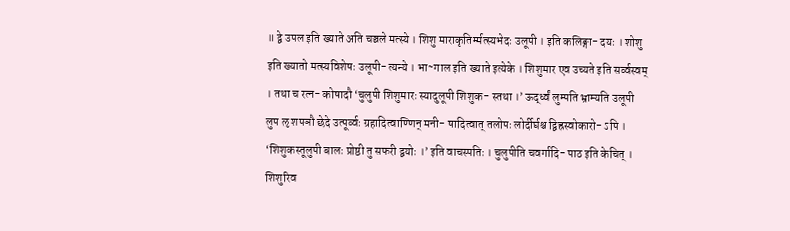॥ द्वे उपल इति ख्याते अति चञ्चले मत्स्ये । शिशु माराकृतिर्म्मत्स्यभेदः उलूपी । इति कलिङ्गा- दयः । शोशु इति ख्यातो मत्स्यविशेषः उलूपी- त्यन्ये । भा~गाल इति ख्याते इत्येके । शिशुमार एव उच्यते इति सर्व्वस्वम् । तथा च रत्न- कोषादौ ‘चुलुपी शिशुमारः स्यादुलूपी शिशुक- स्तथा ।’ ऊर्द्ध्वं लुम्पति भ्राम्यति उलूपी लुप ऌ शपञौ छेदे उत्पूर्व्वः ग्रहादित्वाण्णिन् मनी- षादित्वात् तलोपः लोर्दीर्घश्च द्विह्रस्वोकारो- ऽपि । ‘शिशुकस्तूलुपी बालः प्रोष्ठी तु सफरी द्वयोः ।’ इति वाचस्पतिः । चुलुपीति चवर्गादि- पाठ इति केचित् । शिशुरिव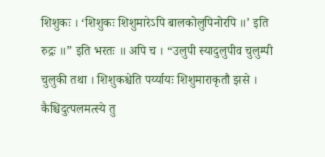शिशुकः । ‘शिशुकः शिशुमारेऽपि बालकोलुपिनोरपि ॥’ इति रुद्रः ॥” इति भरतः ॥ अपि च । “उलुपी स्यादुलुपीव चुलुम्पी चुलुकी तथा । शिशुकश्चेति पर्य्यायः शिशुमाराकृतौ झसे । कैश्चिदुत्पलमत्स्ये तु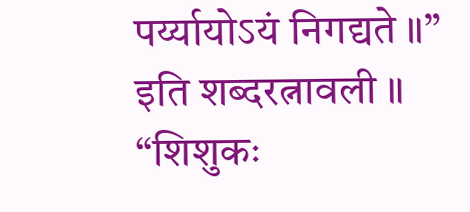पर्य्यायोऽयं निगद्यते ॥” इति शब्दरत्नावली ॥ “शिशुकः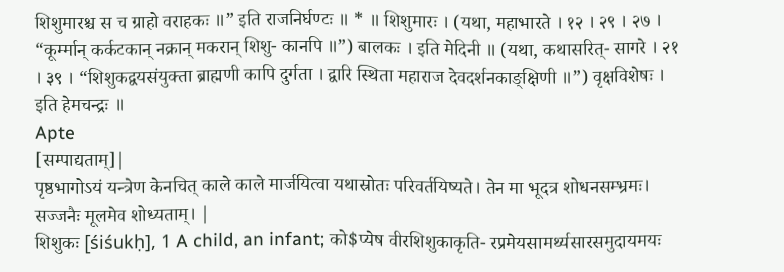शिशुमारश्च स च ग्राहो वराहकः ॥” इति राजनिर्घण्टः ॥ * ॥ शिशुमारः । (यथा, महाभारते । १२ । २९ । २७ । “कूर्म्मान् कर्कटकान् नक्रान् मकरान् शिशु- कानपि ॥”) बालकः । इति मेदिनी ॥ (यथा, कथासरित्- सागरे । २१ । ३९ । “शिशुकद्वयसंयुक्ता ब्राह्मणी कापि दुर्गता । द्वारि स्थिता महाराज देवदर्शनकाङ्क्षिणी ॥”) वृक्षविशेषः । इति हेमचन्द्रः ॥
Apte
[सम्पाद्यताम्]|
पृष्ठभागोऽयं यन्त्रेण केनचित् काले काले मार्जयित्वा यथास्रोतः परिवर्तयिष्यते। तेन मा भूदत्र शोधनसम्भ्रमः। सज्जनैः मूलमेव शोध्यताम्। |
शिशुकः [śiśukḥ], 1 A child, an infant; को$प्येष वीरशिशुकाकृति- रप्रमेयसामर्थ्यसारसमुदायमयः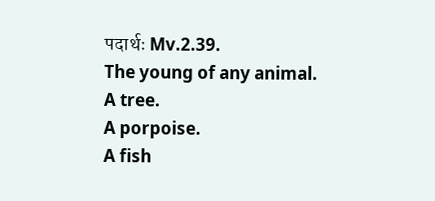पदार्थः Mv.2.39.
The young of any animal.
A tree.
A porpoise.
A fish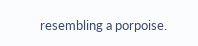resembling a porpoise.